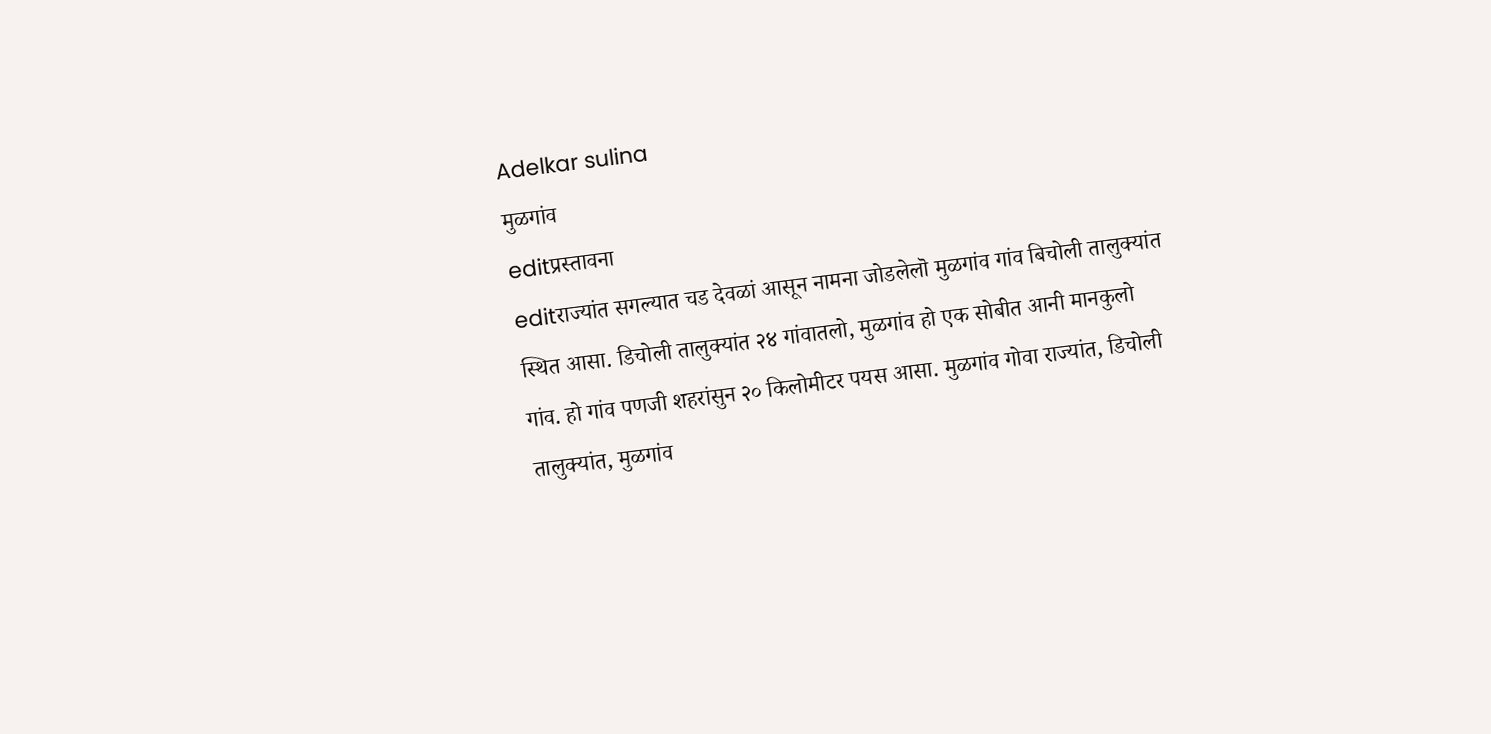Adelkar sulina
मुळगांव
editप्रस्तावना
editराज्यांत सगल्यात चड देवळां आसून नामना जोडलेलॊ मुळगांव गांव बिचोली तालुक्यांत स्थित आसा. डिचोली तालुक्यांत २४ गांवातलो, मुळगांव हो एक सोबीत आनी मानकुलो गांव. हो गांव पणजी शहरांसुन २० किलोमीटर पयस आसा. मुळगांव गोवा राज्यांत, डिचोली तालुक्यांत, मुळगांव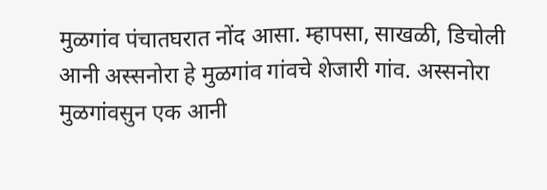मुळगांव पंचातघरात नोंद आसा. म्हापसा, साखळी, डिचोली आनी अस्सनोरा हे मुळगांव गांवचे शेजारी गांव. अस्सनोरा मुळगांवसुन एक आनी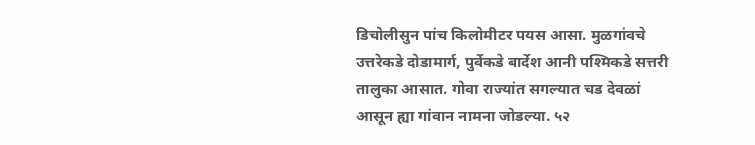डिचोलीसुन पांच किलोमीटर पयस आसा. मुळगांवचे उत्तरेकडे दोडामार्ग, पुर्वेकडे बार्देश आनी पश्मिकडे सत्तरी तालुका आसात. गोवा राज्यांत सगल्यात चड देवळां आसून ह्या गांवान नामना जोडल्या. ५२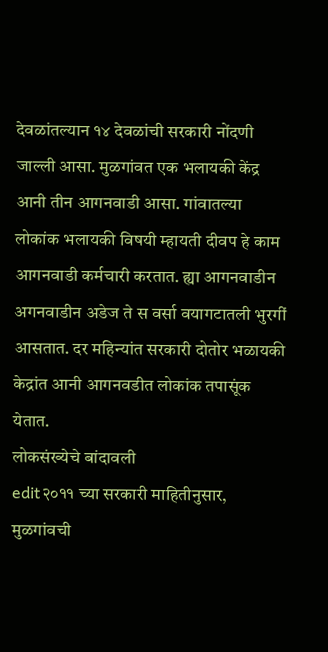देवळांतल्यान १४ देवळांची सरकारी नोंदणी जाल्ली आसा. मुळगांवत एक भलायकी केंद्र आनी तीन आगनवाडी आसा. गांवातल्या लोकांक भलायकी विषयी म्हायती दीवप हे काम आगनवाडी कर्मचारी करतात. ह्या आगनवाडीन अगनवाडीन अडेज ते स वर्सा वयागटातली भुरगीं आसतात. दर महिन्यांत सरकारी दोतोर भळायकी केद्रांत आनी आगनवडीत लोकांक तपासूंक येतात.
लोकसंख्येचे बांदावली
edit२०११ च्या सरकारी माहितीनुसार, मुळगांवची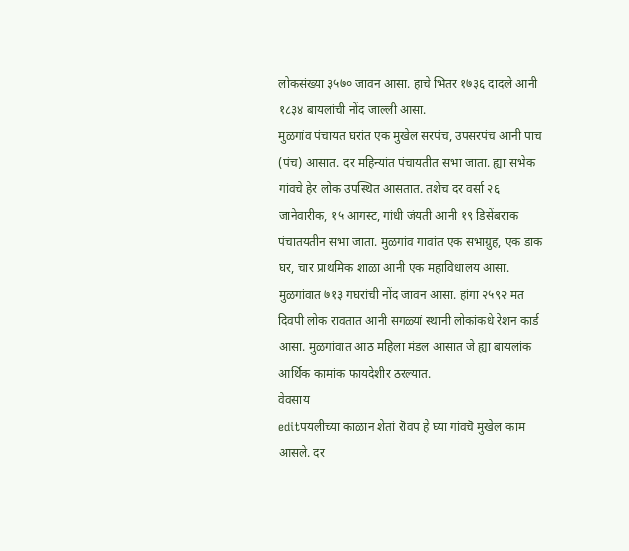लोकसंख्या ३५७० जावन आसा. हाचे भितर १७३६ दादले आनी १८३४ बायलांची नोंद जाल्ली आसा.
मुळगांव पंचायत घरांत एक मुखेल सरपंच, उपसरपंच आनी पाच (पंच) आसात. दर महिन्यांत पंचायतीत सभा जाता. ह्या सभेक गांवचे हेर लोक उपस्थित आसतात. तशेच दर वर्सा २६ जानेवारीक, १५ आगस्ट, गांधी जंयती आनी १९ डिसेंबराक पंचातयतीन सभा जाता. मुळगांव गावांत एक सभाग्रुह, एक डाक घर, चार प्राथमिक शाळा आनी एक महाविधालय आसा. मुळगांवात ७१३ गघरांची नोंद जावन आसा. हांगा २५९२ मत दिवपी लोक रावतात आनी सगळ्यां स्थानी लोकांकधे रेशन कार्ड आसा. मुळगांवात आठ महिला मंडल आसात जे ह्या बायलांक आर्थिक कामांक फायदेशीर ठरल्यात.
वेवसाय
editपयलीच्या काळान शेतां रॊवप हे घ्या गांवचॆ मुखेल काम आसले. दर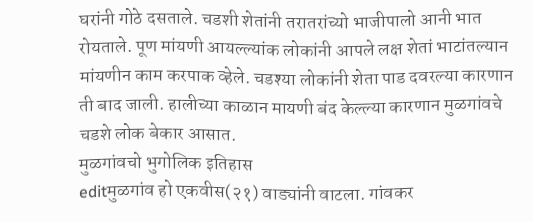घरांनी गोठे दसताले. चडशी शेतांनी तरातरांच्यो भाजीपालो आनी भात रोयताले. पूण मांयणी आयल्ल्यांक लोकांनी आपले लक्ष शेतां भाटांतल्यान मांयणीन काम करपाक व्हेले. चडश्या लोकांनी शेता पाड दवरल्या कारणान ती बाद जाली. हालीच्या काळान मायणी बंद केल्ल्या कारणान मुळगांवचे चडशे लोक बेकार आसात.
मुळगांवचो भुगोलिक इतिहास
editमुळगांव हो एकवीस(२१) वाड्यांनी वाटला. गांवकर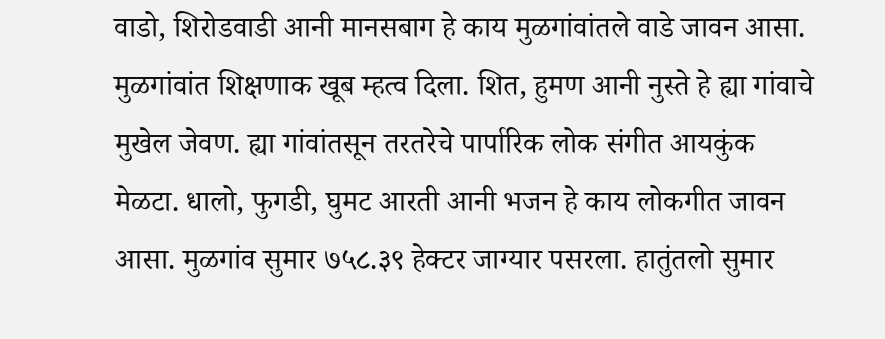वाडो, शिरोडवाडी आनी मानसबाग हे काय मुळगांवांतले वाडे जावन आसा. मुळगांवांत शिक्षणाक खूब म्हत्व दिला. शित, हुमण आनी नुस्ते हे ह्या गांवाचे मुखेल जेवण. ह्या गांवांतसून तरतरेचे पार्पारिक लोक संगीत आयकुंक मेळटा. धालो, फुगडी, घुमट आरती आनी भजन हे काय लोकगीत जावन आसा. मुळगांव सुमार ७५८.३९ हेक्टर जाग्यार पसरला. हातुंतलो सुमार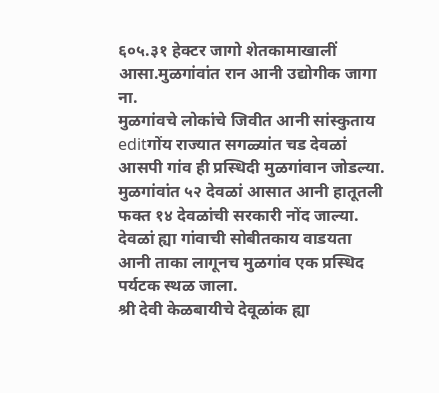६०५.३१ हेक्टर जागो शेतकामाखालीं आसा.मुळगांवांत रान आनी उद्योगीक जागा ना.
मुळगांवचे लोकांचे जिवीत आनी सांस्कुताय
editगोंय राज्यात सगळ्यांत चड देवळां आसपी गांव ही प्रस्धिदी मुळगांवान जोडल्या. मुळगांवांत ५२ देवळां आसात आनी हातूतली फक्त १४ देवळांची सरकारी नोंद जाल्या. देवळां ह्या गांवाची सोबीतकाय वाडयता आनी ताका लागूनच मुळगांव एक प्रस्धिद पर्यटक स्थळ जाला.
श्री देवी केळबायीचे देवूळांक ह्या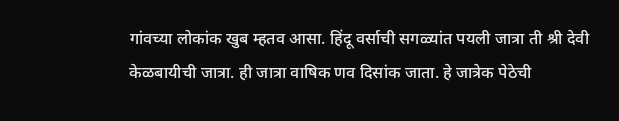गांवच्या लोकांक खुब म्हतव आसा. हिंदू वर्साची सगळ्यांत पयली जात्रा ती श्री देवी केळबायीची जात्रा. ही जात्रा वाषिक णव दिसांक जाता. हे जात्रेक पेठेची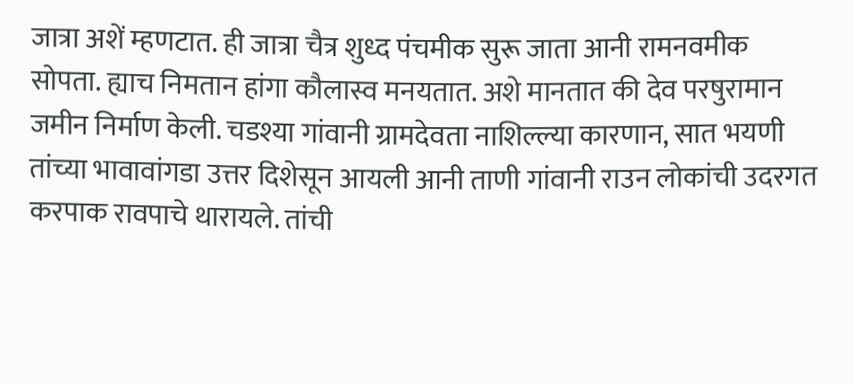जात्रा अशें म्हणटात. ही जात्रा चैत्र शुध्द पंचमीक सुरू जाता आनी रामनवमीक सोपता. ह्याच निमतान हांगा कौलास्व मनयतात. अशे मानतात की देव परषुरामान जमीन निर्माण केली. चडश्या गांवानी ग्रामदेवता नाशिल्ल्या कारणान, सात भयणी तांच्या भावावांगडा उत्तर दिशेसून आयली आनी ताणी गांवानी राउन लोकांची उदरगत करपाक रावपाचे थारायले. तांची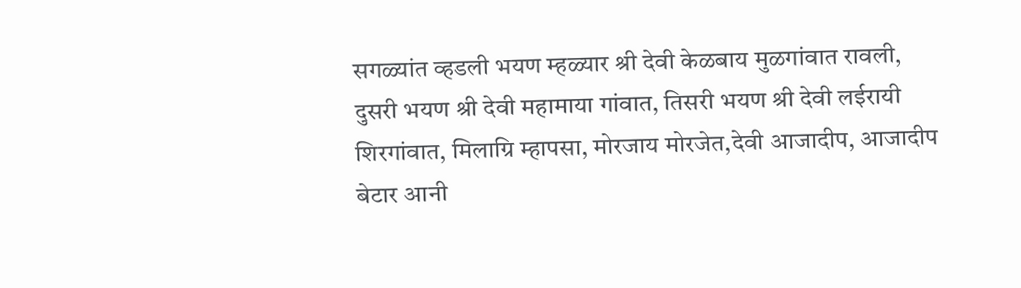सगळ्यांत व्हडली भयण म्हळ्यार श्री देवी केळबाय मुळगांवात रावली, दुसरी भयण श्री देवी महामाया गांवात, तिसरी भयण श्री देवी लईरायी शिरगांवात, मिलाग्रि म्हापसा, मोरजाय मोरजेत,देवी आजादीप, आजादीप बेटार आनी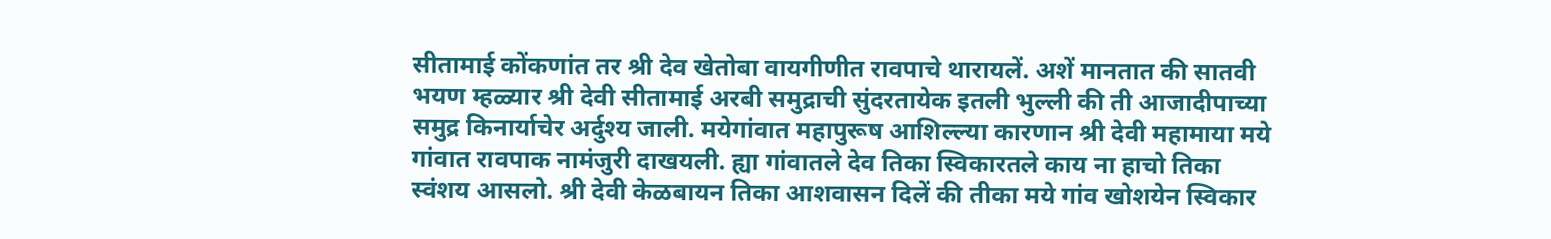सीतामाई कोंकणांत तर श्री देव खेतोबा वायगीणीत रावपाचे थारायलें. अशें मानतात की सातवी भयण म्हळ्यार श्री देवी सीतामाई अरबी समुद्राची सुंदरतायेक इतली भुल्ली की ती आजादीपाच्या समुद्र किनार्याचेर अर्दुश्य जाली. मयेगांवात महापुरूष आशिल्ल्या कारणान श्री देवी महामाया मये गांवात रावपाक नामंजुरी दाखयली. ह्या गांवातले देव तिका स्विकारतले काय ना हाचो तिका स्वंशय आसलो. श्री देवी केळबायन तिका आशवासन दिलें की तीका मये गांव खोशयेन स्विकार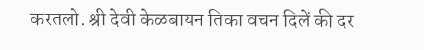करतलो. श्री देवी केळबायन तिका वचन दिलें की दर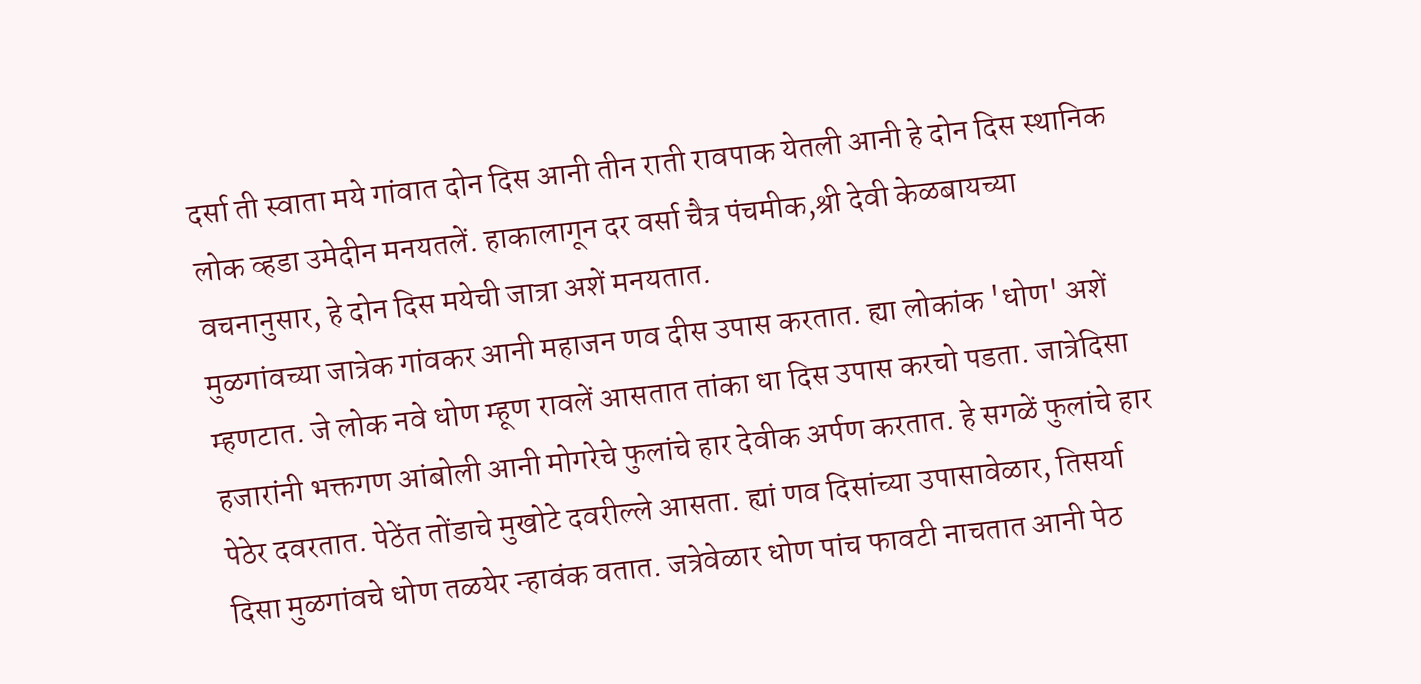दर्सा ती स्वाता मये गांवात दोन दिस आनी तीन राती रावपाक येतली आनी हे दोन दिस स्थानिक लोक व्हडा उमेदीन मनयतलें. हाकालागून दर वर्सा चैत्र पंचमीक,श्री देवी केळबायच्या वचनानुसार, हे दोन दिस मयेची जात्रा अशें मनयतात.
मुळगांवच्या जात्रेक गांवकर आनी महाजन णव दीस उपास करतात. ह्या लोकांक 'धोण' अशें म्हणटात. जे लोक नवे धोण म्हूण रावलें आसतात तांका धा दिस उपास करचो पडता. जात्रेदिसा हजारांनी भक्तगण आंबोली आनी मोगरेचे फुलांचे हार देवीक अर्पण करतात. हे सगळें फुलांचे हार पेठेर दवरतात. पेठेंत तोंडाचे मुखोटे दवरील्ले आसता. ह्यां णव दिसांच्या उपासावेळार, तिसर्या दिसा मुळगांवचे धोण तळयेर न्हावंक वतात. जत्रेवेळार धोण पांच फावटी नाचतात आनी पेठ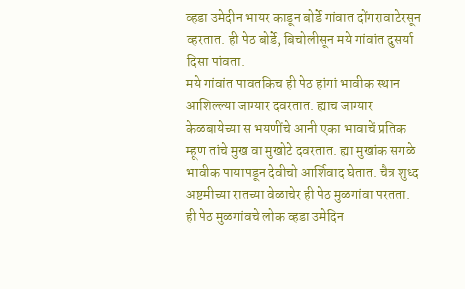व्हडा उमेदीन भायर काडून बोर्डे गांवात दोंगरावाटेरसून व्हरतात. ही पेठ बोर्डे, बिचोलीसून मये गांवांत दुसर्या दिसा पांवता.
मये गांवांत पावतकिच ही पेठ हांगां भावीक स्थान आशिल्ल्या जाग्यार दवरतात. ह्याच जाग्यार केळबायेच्या स भयणींचे आनी एका भावाचें प्रतिक म्हूण तांचे मुख वा मुखोटे दवरतात. ह्या मुखांक सगळे भावीक पायापडून देवीचो आर्शिवाद घेतात. चैत्र शुध्द अष्टमीच्या रातच्या वेळाचेर ही पेठ मुळगांवा परतता. ही पेठ मुळगांवचे लोक व्हडा उमेदिन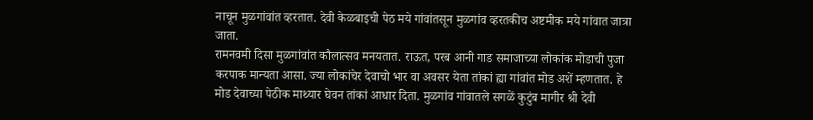नाचून मुळगांवांत व्हरतात. देवी केळबाइची पेठ मये गांवांतसून मुळगांव व्हरतकीच अष्टमीक मये गांवात जात्रा जाता.
रामनवमी दिसा मुळगांवांत कौलात्सव मनयतात. राऊत, परब आनी गाड समाजाच्या लोकांक मोडाची पुजा करपाक मान्यता आसा. ज्या लोकांचेर देवाचो भार वा अवसर येता तांकां ह्या गांवांत मोड अशें म्हणतात. हे मोड देवाच्या पेठीक माथ्यार घेवन तांकां आधार दिता. मुळगांव गांवातले सगळें कुटुंब मागीर श्री देवी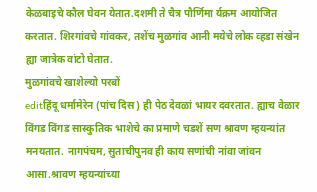केळबाइचे कौल घेवन येतात.दशमी ते चैत्र पौर्णिमा र्यक्रम आयोजित करतात. शिरगांवचे गांवकर, तशेंच मुळगांव आनी मयेचे लोक व्हडा संखेन ह्या जात्रेक वांटो घेतात.
मुळगांवचे खाशेल्यो परबों
editहिंदू धर्मामेरेन (पांच दिस) ही पेठ देवळां भायर दवरतात. ह्याच वेळार विंगड विंगड सास्कुतिक भाशेचे का प्रमाणे चडशें सण श्रावण म्हयन्यांत मनयतात. नागपंचम, सुताचीपुनव ही काय सणांची नांवा जांवन आसा.श्रावण म्हयन्यांच्या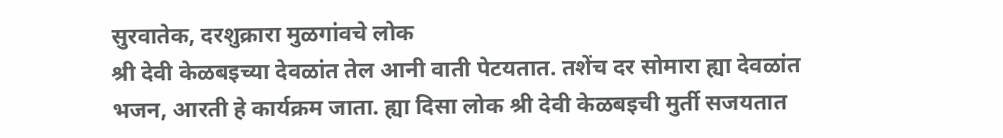सुरवातेक, दरशुक्रारा मुळगांवचे लोक
श्री देवी केळबइच्या देवळांत तेल आनी वाती पेटयतात. तशेंच दर सोमारा ह्या देवळांत भजन, आरती हे कार्यक्रम जाता. ह्या दिसा लोक श्री देवी केळबइची मुर्ती सजयतात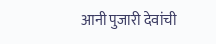आनी पुजारी देवांची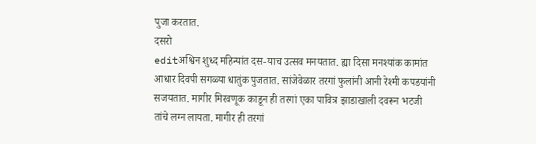पुजा करतात.
दसरो
editअश्विन शुध्द महिन्यांत दस-याच उत्सव मनयतात. ह्या दिसा मनश्यांक कामांत आधार दिवपी सगळ्या धातुंक पुजतात. सांजेवेळार तरगां फुलांनी आनी रेश्मी कपडयांनी सजयतात. मागीर मिरवणूक काडून ही तरगां एका पावित्र झाडाखाली दवरून भटजी तांचे लग्न लायता. मागीर ही तरगां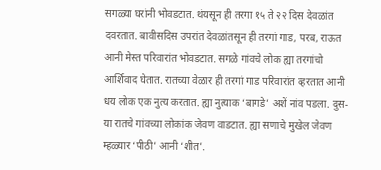सगळ्या घरांनी भोवडटात. थंयसून ही तरगा १५ ते २२ दिस देवळांत दवरतात. बावीसदिस उपरांत देवळांतसून ही तरगां गाड, परब, राऊत आनी मेस्त परिवारांत भोवडटात. सगळे गांवचे लोक ह्या तरगांचो आर्शिवाद घेतात. रातच्या वेळार ही तरगां गाड परिवारांत व्हरतात आनी धय लोक एक नुत्य करतात. ह्या नुत्याक ‘बागडे’ अशें नांव पडला. दुस-या रातचे गांवच्या लोकांक जेवण वाडटात. ह्या सणाचे मुखेल जेवण म्हळ्यार ‘पीठी’ आनी ‘शीत’.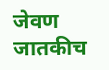जेवण जातकीच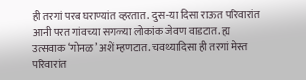ही तरगां परब घराण्यांत व्हरतात. दुस-या दिसा राऊत परिवारांत आनी परत गांवच्या सगळ्या लोकांक जेवण वाडटात. ह्य उत्सवाक ‘गोनळ’ अशें म्हणटात. चवथ्यादिसा ही तरगां मेस्त परिवारांत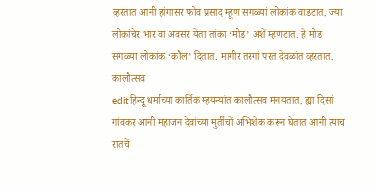व्हरतात आनी हांगासर फोव प्रसाद म्हूण सगळ्यां लोकांक वाडटात. ज्या लोकांचेर भार वा अवसर येता तांका ‘मोड’ अशें म्हणटात. हे मोड सगळ्या लोकांक ‘कौल’ दितात. मागीर तरगां परत देवळांत व्हरतात.
कालौत्सव
editहिन्दू धर्माच्या कार्तिक म्हयन्यांत कालौत्सव मनयतात. ह्या दिसां गांवकर आनी महाजन देवांच्या मुर्तीचों अभिशेक करून घेतात आनी त्याच रातचें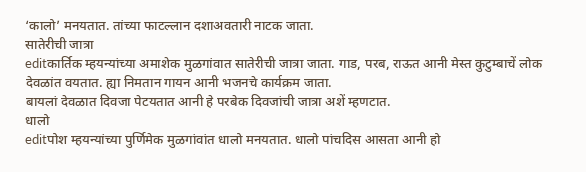‘कालो’ मनयतात. तांच्या फाटल्लान दशाअवतारी नाटक जाता.
सातेरीची जात्रा
editकार्तिक म्हयन्यांच्या अमाशेक मुळगांवात सातेरीची जात्रा जाता. गाड, परब, राऊत आनी मेस्त कुटुम्बाचें लोक देवळांत वयतात. ह्या निमतान गायन आनी भजनचे कार्यक्रम जाता.
बायलां देवळात दिवजा पेटयतात आनी हे परबेक दिवजांची जात्रा अशें म्हणटात.
धालो
editपोश म्हयन्यांच्या पुर्णिमेक मुळगांवांत धालो मनयतात. धालो पांचदिस आसता आनी हो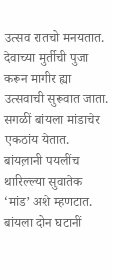उत्सव रातचो मनयतात. देवाच्या मुर्तीची पुजा करून मागीर ह्या उत्सवाची सुरूवात जाता. सगळीं बांयला मांडाचेर एकठांय येतात. बांयल़ानी पयलींच थारिल्ल्या सुवातेक ‘मांड’ अशे म्हणटात. बांयला दोन घटानीं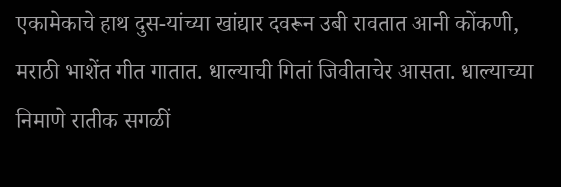एकामेकाचे हाथ दुस-यांच्या खांद्यार दवरून उबी रावतात आनी कोंकणी, मराठी भाशेंत गीत गातात. धाल्याची गितां जिवीताचेर आसता. धाल्याच्या निमाणे रातीक सगळीं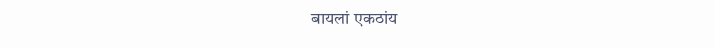बायलां एकठांय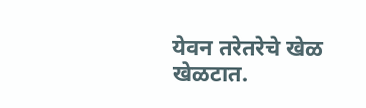येवन तरेतरेचे खेळ खेळटात.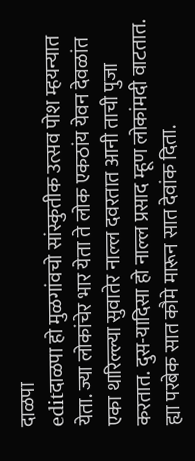दाळपा
editदाळपा हो मुळगांवचो सांस्कुतीक उत्सव पोश म्हयन्यात येता. ज्या लोकांचेर भार येता ते लोक एकठांय येवन देवळांत एका थारिल्ल्या सुवातेर नाल्ल दवरतात आनी ताची पुजा करतात. दुस-यादिसा हो नाल्ल प्रसाद म्हूण लोकांमदी वाटतात. ह्या परबेक सात कौमे मारून सात देवांक दिता.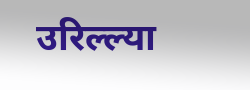उरिल्ल्या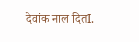देवांक नाल दितI.